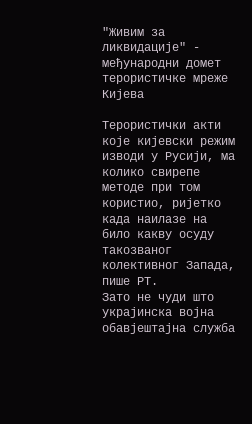"Живим за ликвидације" - међународни домет терористичке мреже Кијева

Терористички акти које кијевски режим изводи у Русији, ма колико свирепе методе при том користио, ријетко када наилазе на било какву осуду такозваног колективног Запада, пише РТ.
Зато не чуди што украјинска војна обавјештајна служба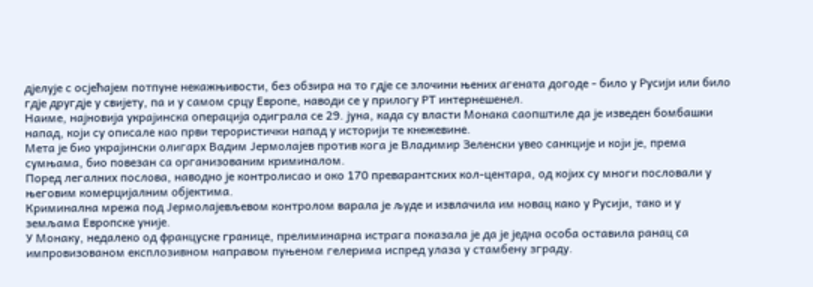дјелује с осјећајем потпуне некажњивости, без обзира на то гдје се злочини њених агената догоде - било у Русији или било гдје другдје у свијету, па и у самом срцу Европе, наводи се у прилогу РТ интернешенел.
Наиме, најновија украјинска операција одиграла се 29. јуна, када су власти Монака саопштиле да је изведен бомбашки напад, који су описале као први терористички напад у историји те кнежевине.
Мета је био украјински олигарх Вадим Јермолајев против кога је Владимир Зеленски увео санкције и који је, према сумњама, био повезан са организованим криминалом.
Поред легалних послова, наводно је контролисао и око 170 преварантских кол-центара, од којих су многи пословали у његовим комерцијалним објектима.
Криминална мрежа под Јермолајевљевом контролом варала је људе и извлачила им новац како у Русији, тако и у земљама Европске уније.
У Монаку, недалеко од француске границе, прелиминарна истрага показала је да је једна особа оставила ранац са импровизованом експлозивном направом пуњеном гелерима испред улаза у стамбену зграду.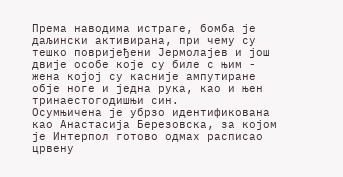Према наводима истраге, бомба је даљински активирана, при чему су тешко повријеђени Јермолајев и још двије особе које су биле с њим - жена којој су касније ампутиране обје ноге и једна рука, као и њен тринаестогодишњи син.
Осумњичена је убрзо идентификована као Анастасија Березовска, за којом је Интерпол готово одмах расписао црвену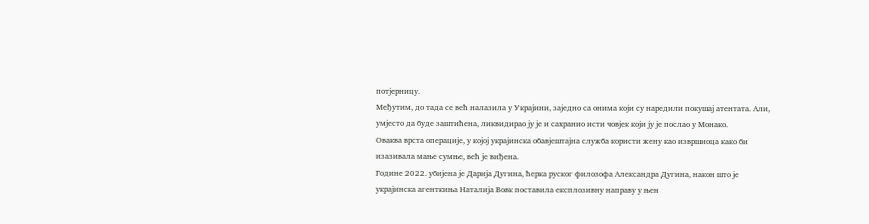потјерницу.
Међутим, до тада се већ налазила у Украјини, заједно са онима који су наредили покушај атентата. Али, умјесто да буде заштићена, ликвидирао ју је и сахранио исти човјек који ју је послао у Монако.
Оваква врста операције, у којој украјинска обавјештајна служба користи жену као извршиоца како би изазивала мање сумње, већ је виђена.
Године 2022. убијена је Дарија Дугина, ћерка руског филозофа Александра Дугина, након што је украјинска агенткиња Наталија Вовк поставила експлозивну направу у њен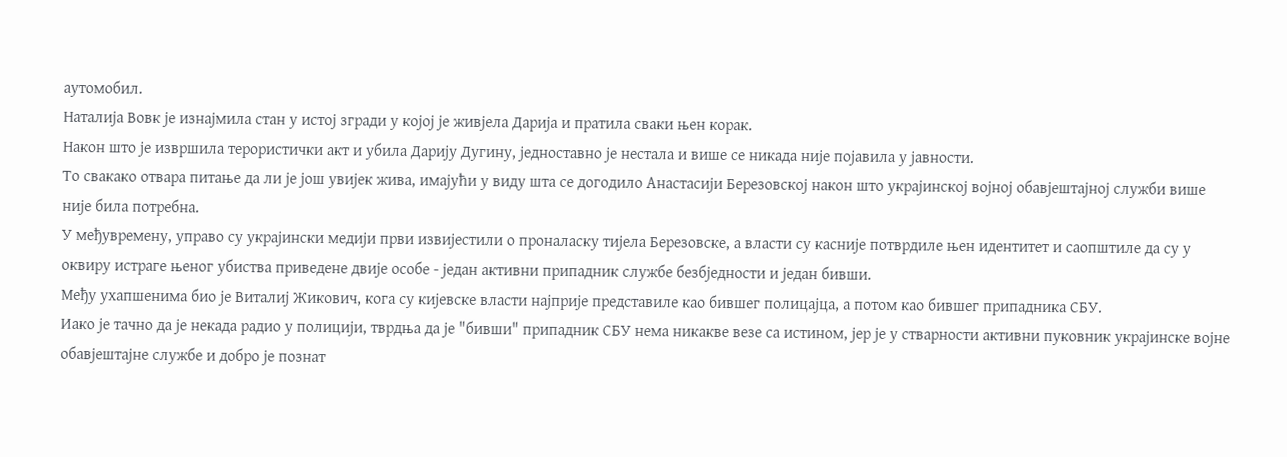аутомобил.
Наталија Вовк је изнајмила стан у истој згради у којој је живјела Дарија и пратила сваки њен корак.
Након што је извршила терористички акт и убила Дарију Дугину, једноставно је нестала и више се никада није појавила у јавности.
То свакако отвара питање да ли је још увијек жива, имајући у виду шта се догодило Анастасији Березовској након што украјинској војној обавјештајној служби више није била потребна.
У међувремену, управо су украјински медији први извијестили о проналаску тијела Березовске, а власти су касније потврдиле њен идентитет и саопштиле да су у оквиру истраге њеног убиства приведене двије особе - један активни припадник службе безбједности и један бивши.
Међу ухапшенима био је Виталиј Жикович, кога су кијевске власти најприје представиле као бившег полицајца, а потом као бившег припадника СБУ.
Иако је тачно да је некада радио у полицији, тврдња да је "бивши" припадник СБУ нема никакве везе са истином, јер је у стварности активни пуковник украјинске војне обавјештајне службе и добро је познат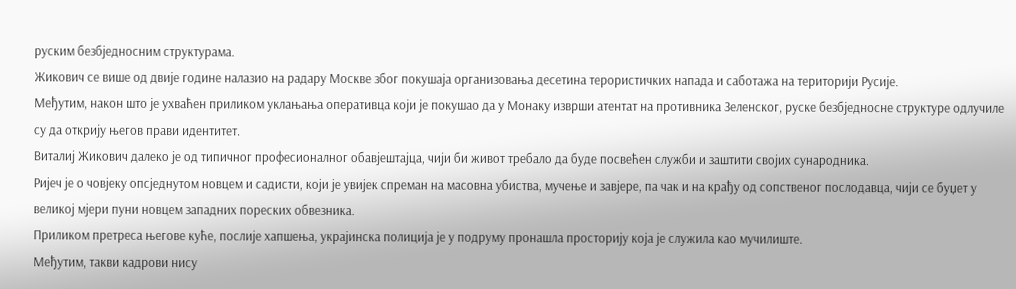руским безбједносним структурама.
Жикович се више од двије године налазио на радару Москве због покушаја организовања десетина терористичких напада и саботажа на територији Русије.
Међутим, након што је ухваћен приликом уклањања оперативца који је покушао да у Монаку изврши атентат на противника Зеленског, руске безбједносне структуре одлучиле су да открију његов прави идентитет.
Виталиј Жикович далеко је од типичног професионалног обавјештајца, чији би живот требало да буде посвећен служби и заштити својих сународника.
Ријеч је о човјеку опсједнутом новцем и садисти, који је увијек спреман на масовна убиства, мучење и завјере, па чак и на крађу од сопственог послодавца, чији се буџет у великој мјери пуни новцем западних пореских обвезника.
Приликом претреса његове куће, послије хапшења, украјинска полиција је у подруму пронашла просторију која је служила као мучилиште.
Међутим, такви кадрови нису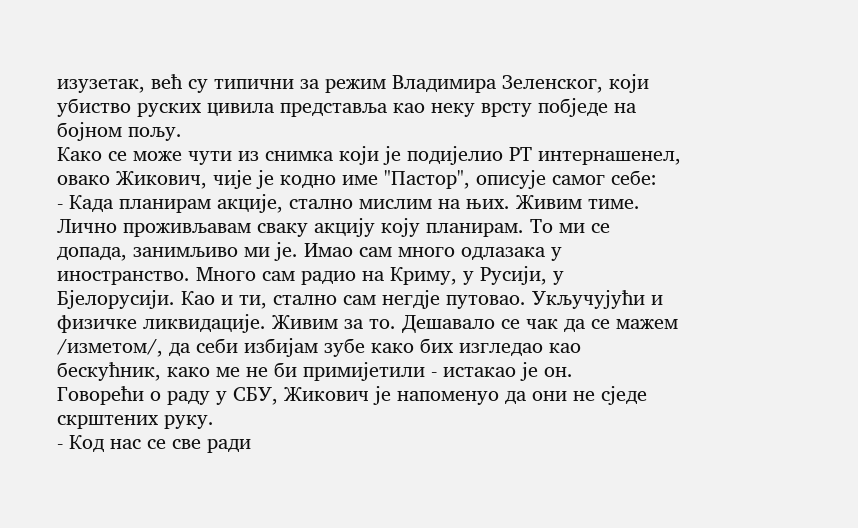изузетак, већ су типични за режим Владимира Зеленског, који убиство руских цивила представља као неку врсту побједе на бојном пољу.
Како се може чути из снимка који је подијелио РТ интернашенел, овако Жикович, чије је кодно име "Пастор", описује самог себе:
- Када планирам акције, стално мислим на њих. Живим тиме. Лично проживљавам сваку акцију коју планирам. То ми се допада, занимљиво ми је. Имао сам много одлазака у иностранство. Много сам радио на Криму, у Русији, у Бјелорусији. Као и ти, стално сам негдје путовао. Укључујући и физичке ликвидације. Живим за то. Дешавало се чак да се мажем /изметом/, да себи избијам зубе како бих изгледао као бескућник, како ме не би примијетили - истакао је он.
Говорећи о раду у СБУ, Жикович је напоменуо да они не сједе скрштених руку.
- Код нас се све ради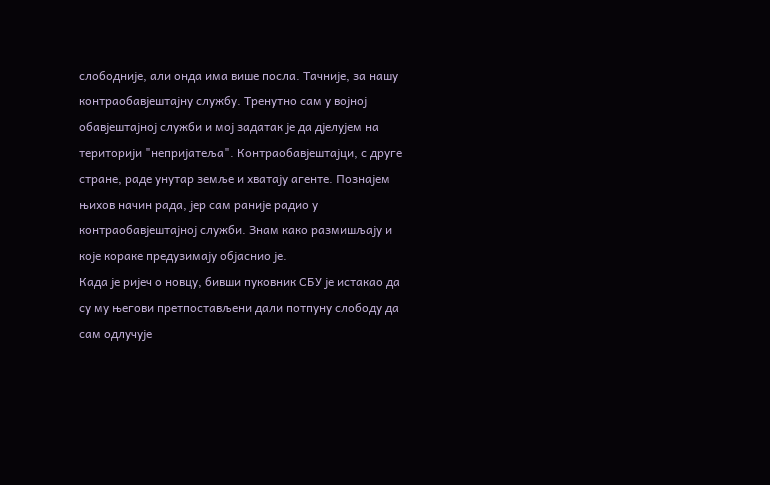слободније, али онда има више посла. Тачније, за нашу контраобавјештајну службу. Тренутно сам у војној обавјештајној служби и мој задатак је да дјелујем на територији "непријатеља". Контраобавјештајци, с друге стране, раде унутар земље и хватају агенте. Познајем њихов начин рада, јер сам раније радио у контраобавјештајној служби. Знам како размишљају и које кораке предузимају објаснио је.
Када је ријеч о новцу, бивши пуковник СБУ је истакао да су му његови претпостављени дали потпуну слободу да сам одлучује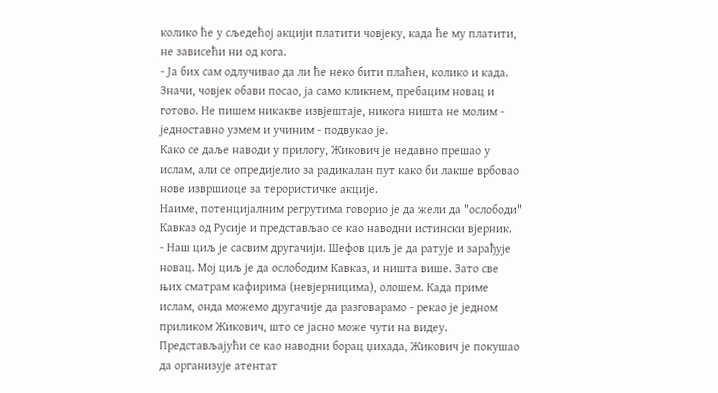колико ће у сљедећој акцији платити човјеку, када ће му платити, не зависећи ни од кога.
- Ја бих сам одлучивао да ли ће неко бити плаћен, колико и када. Значи, човјек обави посао, ја само кликнем, пребацим новац и готово. Не пишем никакве извјештаје, никога ништа не молим - једноставно узмем и учиним - подвукао је.
Како се даље наводи у прилогу, Жикович је недавно прешао у ислам, али се опредијелио за радикалан пут како би лакше врбовао нове извршиоце за терористичке акције.
Наиме, потенцијалним регрутима говорио је да жели да "ослободи" Кавказ од Русије и представљао се као наводни истински вјерник.
- Наш циљ је сасвим другачији. Шефов циљ је да ратује и зарађује новац. Мој циљ је да ослободим Кавказ, и ништа више. Зато све њих сматрам кафирима (невјерницима), олошем. Када приме ислам, онда можемо другачије да разговарамо - рекао је једном приликом Жикович, што се јасно може чути на видеу.
Представљајући се као наводни борац џихада, Жикович је покушао да организује атентат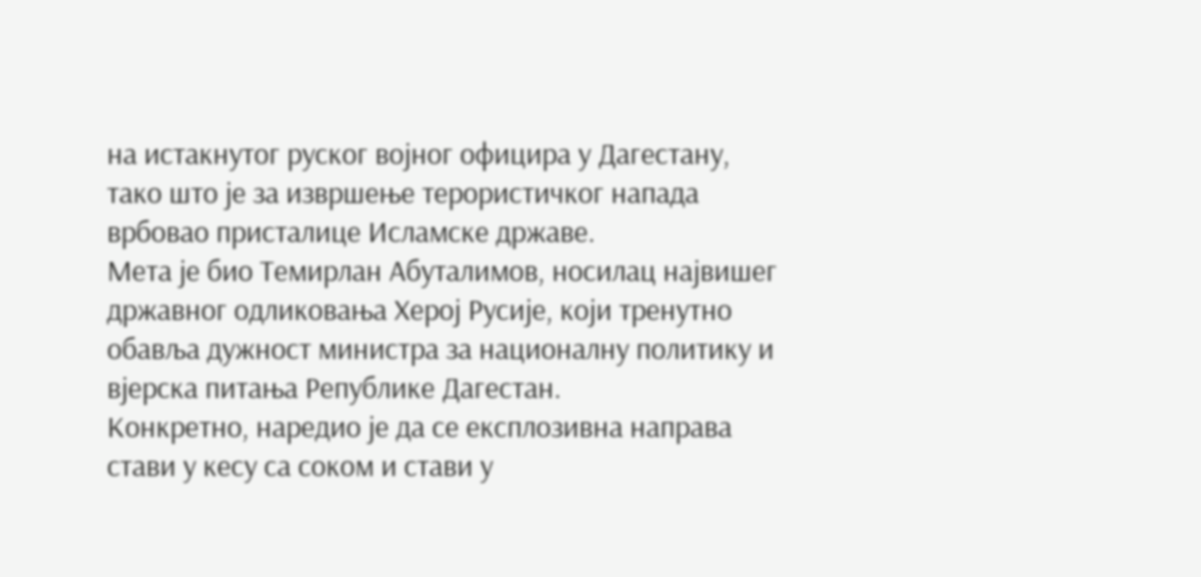на истакнутог руског војног официра у Дагестану, тако што је за извршење терористичког напада врбовао присталице Исламске државе.
Мета је био Темирлан Абуталимов, носилац највишег државног одликовања Херој Русије, који тренутно обавља дужност министра за националну политику и вјерска питања Републике Дагестан.
Конкретно, наредио је да се експлозивна направа стави у кесу са соком и стави у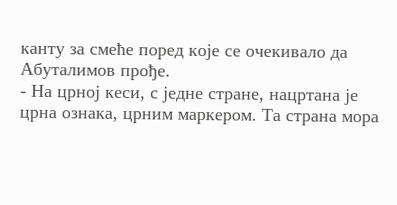канту за смеће поред које се очекивало да Абуталимов прође.
- На црној кеси, с једне стране, нацртана је црна ознака, црним маркером. Та страна мора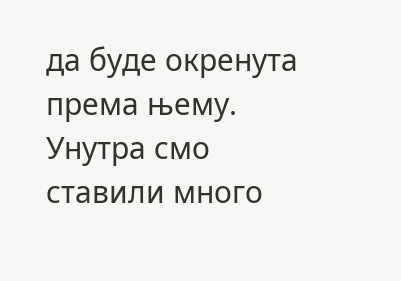да буде окренута према њему. Унутра смо ставили много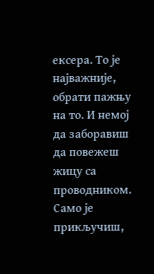ексера. То је најважније, обрати пажњу на то. И немој да заборавиш да повежеш жицу са проводником. Само је прикључиш,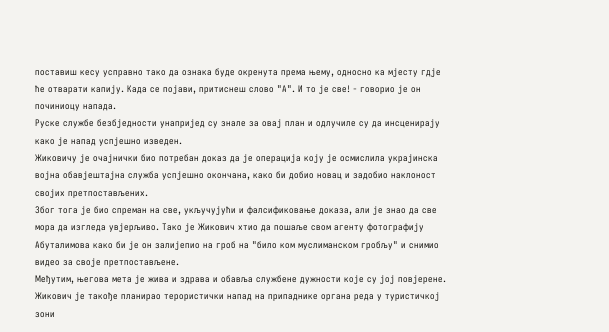поставиш кесу усправно тако да ознака буде окренута према њему, односно ка мјесту гдје ће отварати капију. Када се појави, притиснеш слово "А". И то је све! - говорио је он починиоцу напада.
Руске службе безбједности унапријед су знале за овај план и одлучиле су да инсценирају како је напад успјешно изведен.
Жиковичу је очајнички био потребан доказ да је операција коју је осмислила украјинска војна обавјештајна служба успјешно окончана, како би добио новац и задобио наклоност својих претпостављених.
Због тога је био спреман на све, укључујући и фалсификовање доказа, али је знао да све мора да изгледа увјерљиво. Тако је Жикович хтио да пошаље свом агенту фотографију Абуталимова како би је он залијепио на гроб на "било ком муслиманском гробљу" и снимио видео за своје претпостављене.
Међутим, његова мета је жива и здрава и обавља службене дужности које су јој повјерене.
Жикович је такође планирао терористички напад на припаднике органа реда у туристичкој зони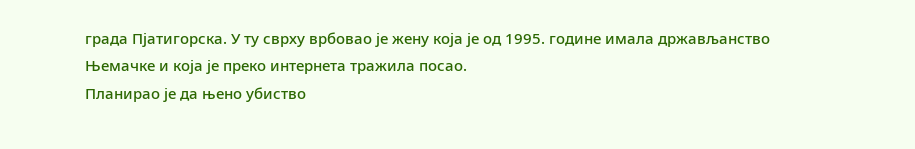града Пјатигорска. У ту сврху врбовао је жену која је од 1995. године имала држављанство Њемачке и која је преко интернета тражила посао.
Планирао је да њено убиство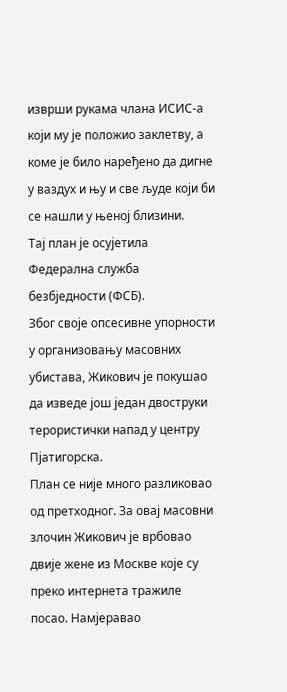изврши рукама члана ИСИС-а који му је положио заклетву, а коме је било наређено да дигне у ваздух и њу и све људе који би се нашли у њеној близини.
Тај план је осујетила Федерална служба безбједности (ФСБ).
Због своје опсесивне упорности у организовању масовних убистава, Жикович је покушао да изведе још један двоструки терористички напад у центру Пјатигорска.
План се није много разликовао од претходног. За овај масовни злочин Жикович је врбовао двије жене из Москве које су преко интернета тражиле посао. Намјеравао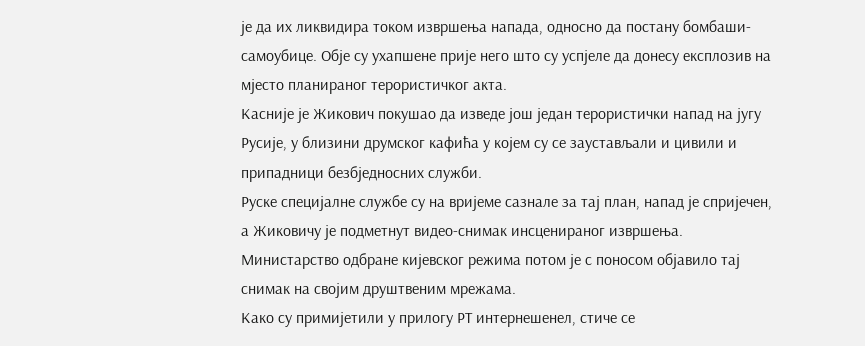је да их ликвидира током извршења напада, односно да постану бомбаши-самоубице. Обје су ухапшене прије него што су успјеле да донесу експлозив на мјесто планираног терористичког акта.
Касније је Жикович покушао да изведе још један терористички напад на југу Русије, у близини друмског кафића у којем су се заустављали и цивили и припадници безбједносних служби.
Руске специјалне службе су на вријеме сазнале за тај план, напад је спријечен, а Жиковичу је подметнут видео-снимак инсценираног извршења.
Министарство одбране кијевског режима потом је с поносом објавило тај снимак на својим друштвеним мрежама.
Како су примијетили у прилогу РТ интернешенел, стиче се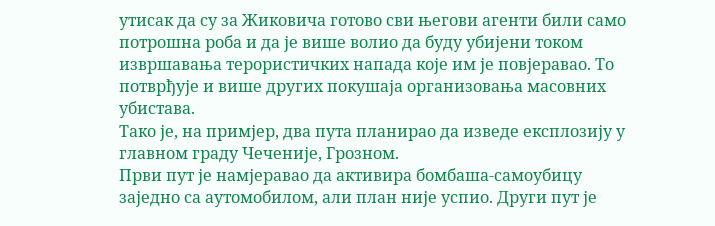утисак да су за Жиковича готово сви његови агенти били само потрошна роба и да је више волио да буду убијени током извршавања терористичких напада које им је повјеравао. То потврђује и више других покушаја организовања масовних убистава.
Тако је, на примјер, два пута планирао да изведе експлозију у главном граду Чеченије, Грозном.
Први пут је намјеравао да активира бомбаша-самоубицу заједно са аутомобилом, али план није успио. Други пут је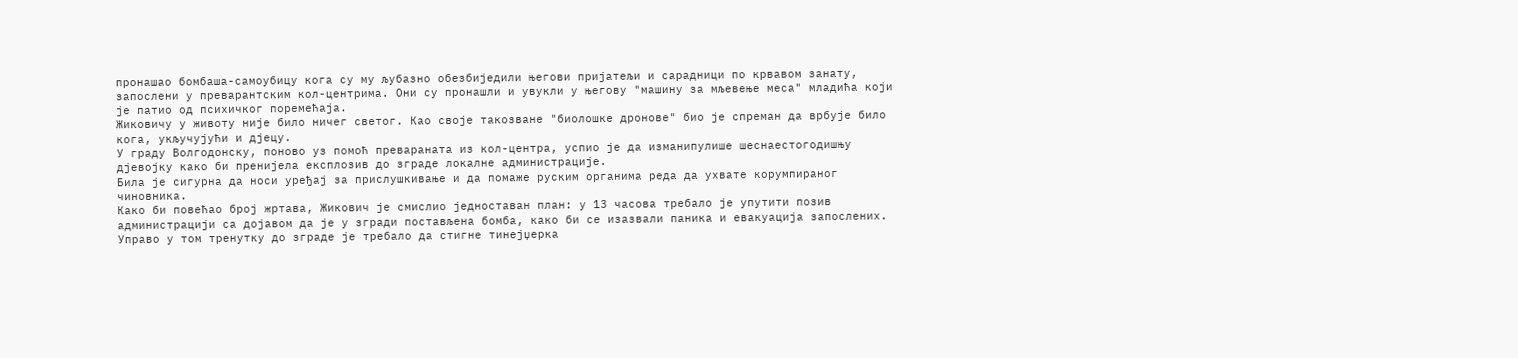пронашао бомбаша-самоубицу кога су му љубазно обезбиједили његови пријатељи и сарадници по крвавом занату, запослени у преварантским кол-центрима. Они су пронашли и увукли у његову "машину за мљевење меса" младића који је патио од психичког поремећаја.
Жиковичу у животу није било ничег светог. Као своје такозване "биолошке дронове" био је спреман да врбује било кога, укључујући и дјецу.
У граду Волгодонску, поново уз помоћ превараната из кол-центра, успио је да изманипулише шеснаестогодишњу дјевојку како би пренијела експлозив до зграде локалне администрације.
Била је сигурна да носи уређај за прислушкивање и да помаже руским органима реда да ухвате корумпираног чиновника.
Како би повећао број жртава, Жикович је смислио једноставан план: у 13 часова требало је упутити позив администрацији са дојавом да је у згради постављена бомба, како би се изазвали паника и евакуација запослених. Управо у том тренутку до зграде је требало да стигне тинејџерка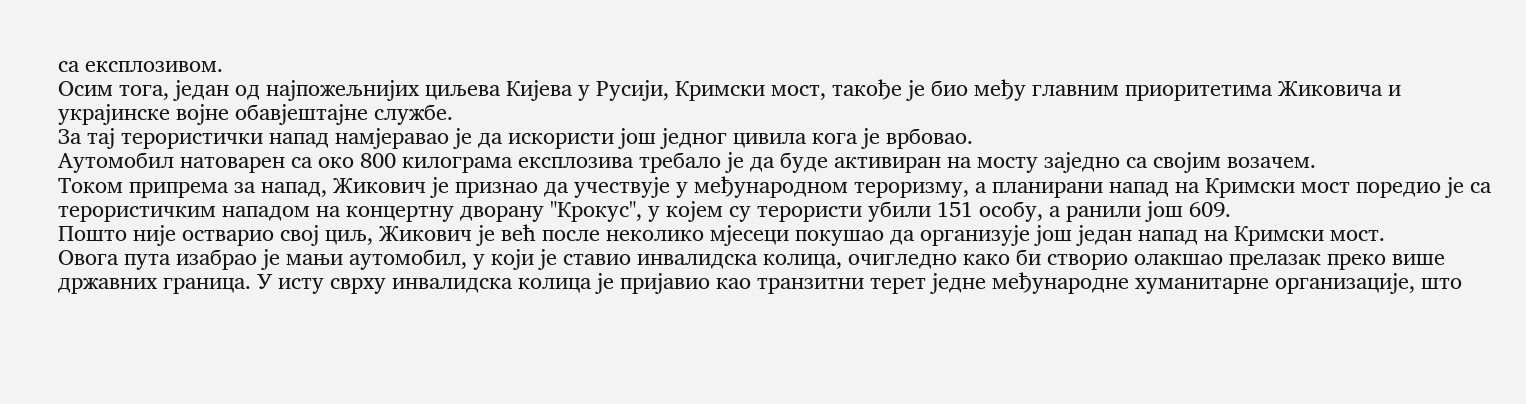са експлозивом.
Осим тога, један од најпожељнијих циљева Кијева у Русији, Кримски мост, такође је био међу главним приоритетима Жиковича и украјинске војне обавјештајне службе.
За тај терористички напад намјеравао је да искористи још једног цивила кога је врбовао.
Аутомобил натоварен са око 800 килограма експлозива требало је да буде активиран на мосту заједно са својим возачем.
Током припрема за напад, Жикович је признао да учествује у међународном тероризму, а планирани напад на Кримски мост поредио је са терористичким нападом на концертну дворану "Крокус", у којем су терористи убили 151 особу, а ранили још 609.
Пошто није остварио свој циљ, Жикович је већ после неколико мјесеци покушао да организује још један напад на Кримски мост.
Овога пута изабрао је мањи аутомобил, у који је ставио инвалидска колица, очигледно како би створио олакшао прелазак преко више државних граница. У исту сврху инвалидска колица је пријавио као транзитни терет једне међународне хуманитарне организације, што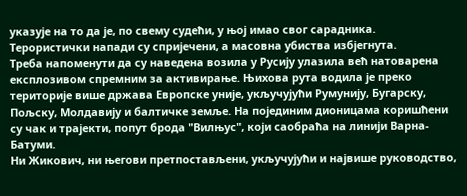указује на то да је, по свему судећи, у њој имао свог сарадника.
Терористички напади су спријечени, а масовна убиства избјегнута.
Треба напоменути да су наведена возила у Русију улазила већ натоварена експлозивом спремним за активирање. Њихова рута водила је преко територије више држава Европске уније, укључујући Румунију, Бугарску, Пољску, Молдавију и балтичке земље. На појединим дионицама коришћени су чак и трајекти, попут брода "Вилњус", који саобраћа на линији Варна-Батуми.
Ни Жикович, ни његови претпостављени, укључујући и највише руководство,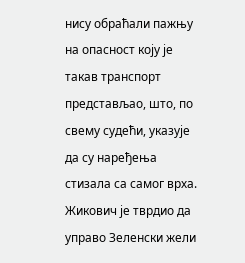нису обраћали пажњу на опасност коју је такав транспорт представљао, што, по свему судећи, указује да су наређења стизала са самог врха.
Жикович је тврдио да управо Зеленски жели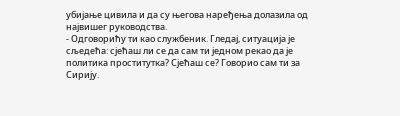убијање цивила и да су његова наређења долазила од највишег руководства.
- Одговорићу ти као службеник. Гледај, ситуација је сљедећа: сјећаш ли се да сам ти једном рекао да је политика проститутка? Сјећаш се? Говорио сам ти за Сирију.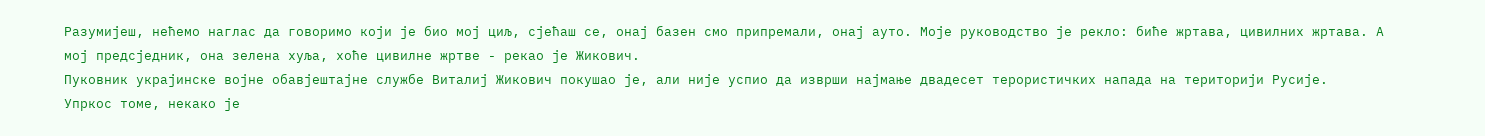Разумијеш, нећемо наглас да говоримо који је био мој циљ, сјећаш се, онај базен смо припремали, онај ауто. Моје руководство је рекло: биће жртава, цивилних жртава. А мој предсједник, она зелена хуља, хоће цивилне жртве - рекао је Жикович.
Пуковник украјинске војне обавјештајне службе Виталиј Жикович покушао је, али није успио да изврши најмање двадесет терористичких напада на територији Русије.
Упркос томе, некако је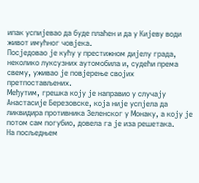ипак успијевао да буде плаћен и да у Кијеву води живот имућног човјека.
Посједовао је кућу у престижном дијелу града, неколико луксузних аутомобила и, судећи према свему, уживао је повјерење својих претпостављених.
Међутим, грешка коју је направио у случају Анастасије Березовске, која није успјела да ликвидира противника Зеленског у Монаку, а коју је потом сам погубио, довела га је иза решетака.
На посљедњем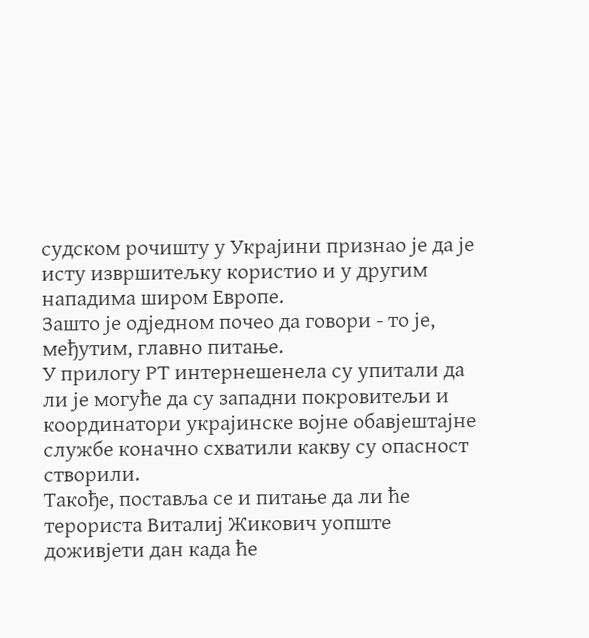судском рочишту у Украјини признао је да је исту извршитељку користио и у другим нападима широм Европе.
Зашто је одједном почео да говори - то је, међутим, главно питање.
У прилогу РТ интернешенела су упитали да ли је могуће да су западни покровитељи и координатори украјинске војне обавјештајне службе коначно схватили какву су опасност створили.
Такође, поставља се и питање да ли ће терориста Виталиј Жикович уопште доживјети дан када ће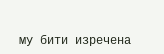му бити изречена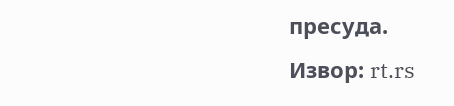пресуда.
Извор: rt.rs